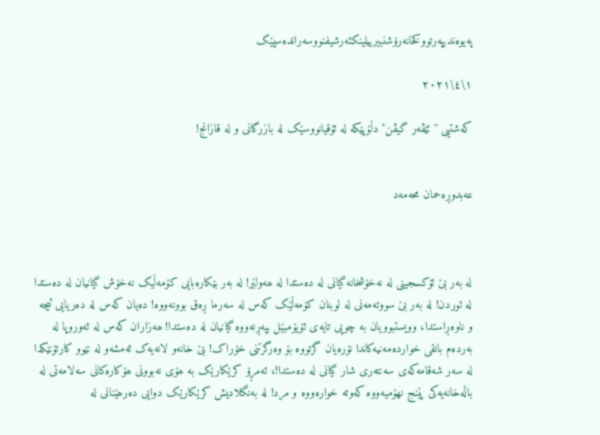په‌یوه‌ندیپه‌رتووکخانه‌رۆشنبیرییلینکئه‌رشیفنووسه‌رانده‌سپێک

١\٤\٢٠٢١

کەشتیی ''ئێڤەر گیڤن'' دڵۆپێکە لە ئۆقیانووسێک لە بازرگانی و لە قازانج!


عەبدوڕەحمان محەمەد



لە بەر بێ ئۆکسجینی لە نەخۆشخانە گیانی لە دەستدا لە ھەولێر! لە بەر بێکارەبایی کۆمەڵیک نەخۆش گیانیان لە دەستدا لە ئوردن! لە بەر بێ سووتەمەنی لە لوبنان کۆمەڵێک کەس لە سەرما ڕەق بوونەووە! دەیان کەس لە دەریایی ئیجە و ناوەڕاستدا، وویستبوویان بە چوپی تایەی ئۆیۆمبێل بپەڕنەووە گیانیان لە دەستدا! ھەزاران کەس لە ئەوروپا لە بەردەم بانقی خواردەمەنیەکاندا نۆرەیان گرتووە بۆ وەرگرتنی خۆراک! بێ خانەو لانەیەک ئەمشەو لە نێوو کارتۆنێکدا لە سەر شەقامەکەی سەنتەری شار گیانی لە دەستدا!، ئەمڕۆ کرێکارێک بە ھۆی نەبوونی ھۆکارەکانی سەلامەتی لە باڵەخانەیەکی پێنج نھۆمیەووە کەوتە خوارەووە و مرد! لە بەنگلادیش کرێکارێک دوایی دەرھێنانی لە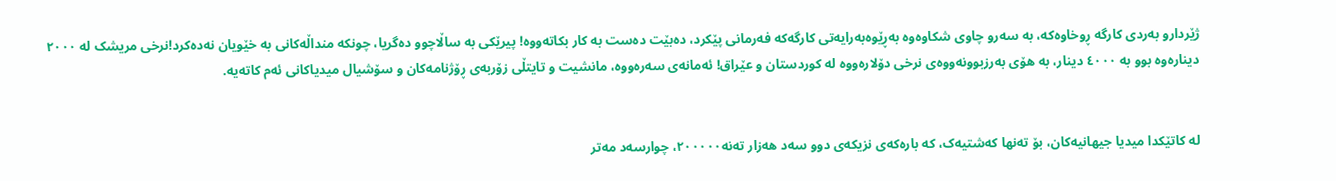ژێردارو بەردی کارگە ڕوخاوەکە، بە سەرو چاوی شکاوەوە بەڕێوەبەرایەتی کارگەکە فەرمانی پێکرد، دەبێت دەست بە کار بکاتەووە! پیرێکی بە ساڵاچوو دەگریا، چونکە منداڵەکانی بە خێویان نەدەکرد!نرخی مریشک لە ٢٠٠٠ دینارەوە بوو بە ٤٠٠٠ دینار، بە ھۆی بەرزبوونەووەی نرخی دۆلارەووە لە کوردستان و عێراق! ئەمانەی سەرەووە، مانشیت و تایتڵی زۆربەی ڕۆژنامەکان و سۆشیال میدیاکانی ئەم کاتەیە.


لە کاتێکدا میدیا جیھانیەکان، بۆ تەنھا کەشتیەک، کە بارەکەی نزیکەی دوو سەد ھەزار تەنە٢٠٠٠٠٠، چوارسەد مەتر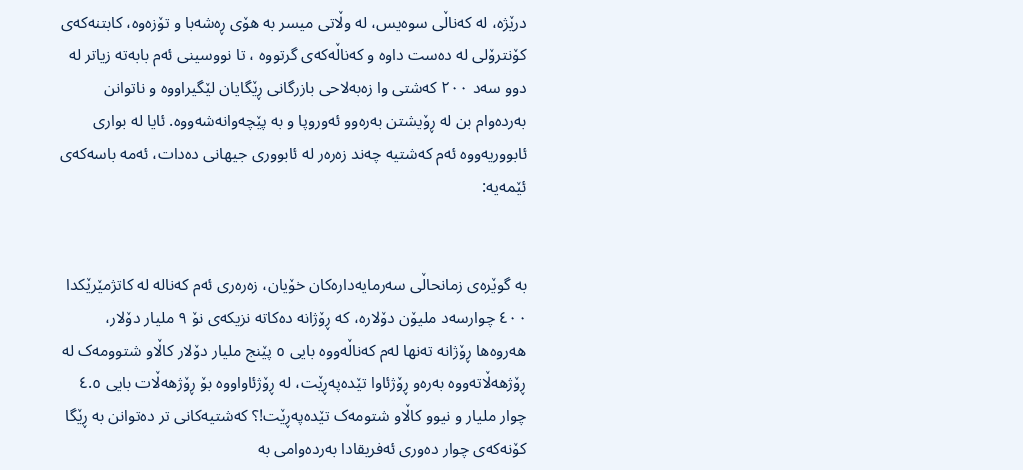درێژە، لە کەناڵی سوەیس، لە وڵاتی میسر بە ھۆی ڕەشەبا و تۆزەوە، کابتنەکەی کۆنترۆلی لە دەست داوە و کەناڵەکەی گرتووە ، تا نووسینی ئەم بابەتە زیاتر لە دوو سەد ٢٠٠ کەشتی وا زەبەلاحی بازرگانی ڕێگایان لێگیراووە و ناتوانن بەردەوام بن لە ڕۆیشتن بەرەوو ئەوروپا و بە پێچەوانەشەووە. ئایا لە بواری ئابووریەووە ئەم کەشتیە چەند زەرەر لە ئابووری جیھانی دەدات، ئەمە باسەکەی ئێمەیە:


بە گوێرەی زمانحاڵی سەرمایەدارەکان خۆیان، زەرەری ئەم کەنالە لە کاتژمێرێکدا ٤٠٠ چوارسەد ملیۆن دۆلارە، کە ڕۆژانە دەکاتە نزیکەی نۆ ٩ ملیار دۆلار، ھەروەھا ڕۆژانە تەنھا لەم کەناڵەووە بایی ٥ پێنج ملیار دۆلار کاڵاو شتوومەک لە ڕۆژھەڵاتەووە بەرەو ڕۆژئاوا تێدەپەڕێت، لە ڕۆژئاواووە بۆ ڕۆژھەڵات بایی ٤.٥ چوار ملیار و نیوو کاڵاو شتومەک تێدەپەڕێت!؟ کەشتیەکانی تر دەتوانن بە ڕێگا کۆنەکەی چوار دەوری ئەفریقادا بەردەوامی بە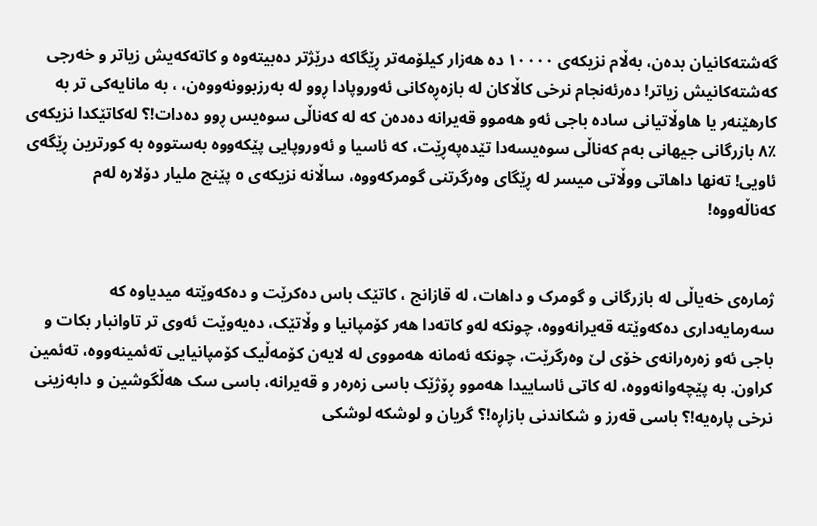گەشتەکانیان بدەن، بەڵام نزیکەی ١٠٠٠٠ دە ھەزار کیلۆمەتر ڕێگاکە درێژتر دەبیتەوە و کاتەکەیش زیاتر و خەرجی کەشتەکانیش زیاتر! دەرئەنجام نرخی کاڵاکان لە بازەڕەکانی ئەوروپادا ڕوو لە بەرزبوونەووەن، ، بە مانایەکی تر بە کارھێنەر یا ھاوڵاتیانی سادە باجی ئەو ھەموو قەیرانە دەدەن کە لە کەناڵی سوەیس ڕوو دەدات!؟ لەکاتێکدا نزیکەی ٪٨ بازرگانی جیھانی بەم کەناڵی سوەیسەدا تێدەپەڕێت، کە ئاسیا و ئەوروپایی پێکەووە بەستووە بە کورترین ڕێگەی ئاویی! تەنھا داھاتی ووڵاتی میسر لە ڕێگای وەرگرتنی گومرکەووە، ساڵانە نزیکەی ٥ پێنج ملیار دۆلارە لەم کەناڵەووە!


ژمارەی خەیاڵی لە بازرگانی و گومرک و داھات، لە قازانج ، کاتێک باس دەکرێت و دەکەوێتە میدیاوە کە سەرمایەداری دەکەوێتە قەیرانەووە، چونکە لەو کاتەدا ھەر کۆمپانیا و وڵاتێک، دەیەوێت ئەوی تر تاوانبار بکات و باجی ئەو زەرەرانەی خۆی لێ وەرگرێت، چونکە ئەمانە ھەمووی لە لایەن کۆمەڵیک کۆمپانیایی تەئمینەووە، تەئمین کراون. بە پێچەوانەووە، لە کاتی ئاساییدا ھەموو ڕۆژێک باسی زەرەر و قەیرانە، باسی سک ھەڵگوشین و دابەزینی نرخی پارەیە!؟ باسی قەرز و شکاندنی بازاڕە!؟ گریان و لوشکە لوشکی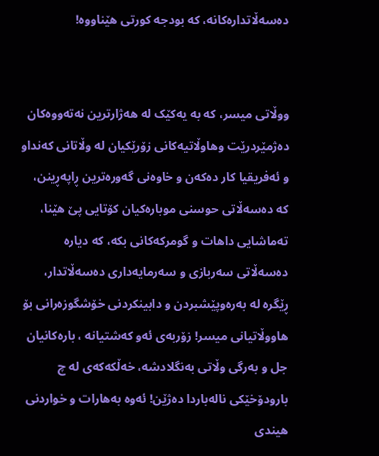دەسەڵاتدارەکانە، کە بودجە کورتی ھێناووە!


ووڵاتی میسر، کە بە یەکێک لە ھەژارترین نەتەووەکان دەژمێردرێت وھاوڵاتیەکانی زۆرێکیان لە وڵاتانی کەنداو و ئەفریقیا کار دەکەن و خاوەنی گەورەترین ڕاپەڕینن، کە دەسەڵاتی حوسنی موبارەکیان کۆتایی پێ ھێنا، تەماشایی داھات و گومرکەکانی بکە، کە دیارە دەسەڵاتی سەربازی و سەرمایەداری دەسەڵاتدار، ڕێگرە لە بەرەوپێشبردن و دابینکردنی خۆشگوزەرانی بۆ ھاووڵاتیانی میسر! زۆربەی ئەو کەشتیانە ، بارەکانیان جل و بەرگی وڵاتی بەنگلادشە، خەڵکەکەی لە چ بارودۆخێکی نالەباردا دەژێن! ئەوە بەھارات و خواردنی ھیندی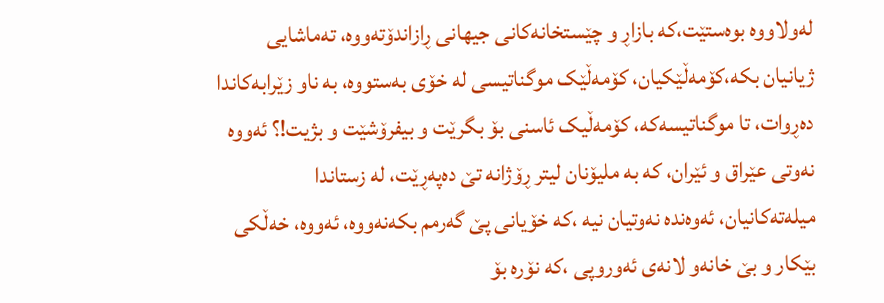لەولاووە بوەستێت،کە بازاڕ و چێستخانەکانی جیھانی ڕازاندۆتەووە، تەماشایی ژیانیان بکە،کۆمەڵێکیان، کۆمەڵێک موگناتیسی لە خۆی بەستووە، بە ناو زێرابەکاندا دەڕوات، تا موگناتیسەکە، کۆمەڵیک ئاسنی بۆ بگرێت و بیفرۆشێت و بژیت!؟ ئەووە نەوتی عێراق و ئێران، کە بە ملیۆنان لیتر ڕۆژانە تێ دەپەڕێت، لە زستاندا میلەتەکانیان، ئەوەندە نەوتیان نیە ،کە خۆیانی پێ گەرمم بکەنەووە، ئەووە، خەڵکی بێکار و بێ خانەو لانەی ئەوروپی ،کە نۆرە بۆ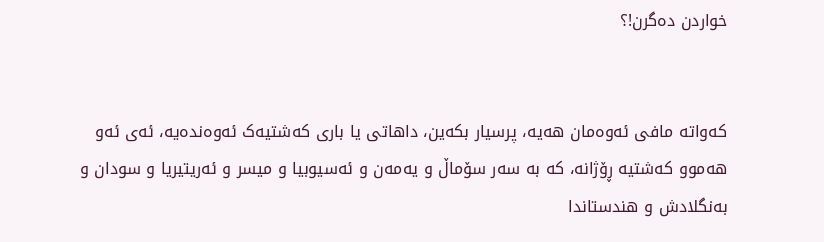خواردن دەگرن!؟


کەواتە مافی ئەوەمان ھەیە، پرسیار بکەین، داھاتی یا باری کەشتیەک ئەوەندەیە، ئەی ئەو ھەموو کەشتیە ڕۆژانە، کە بە سەر سۆماڵ و یەمەن و ئەسیوبیا و میسر و ئەریتیریا و سودان و بەنگلادش و ھندستاندا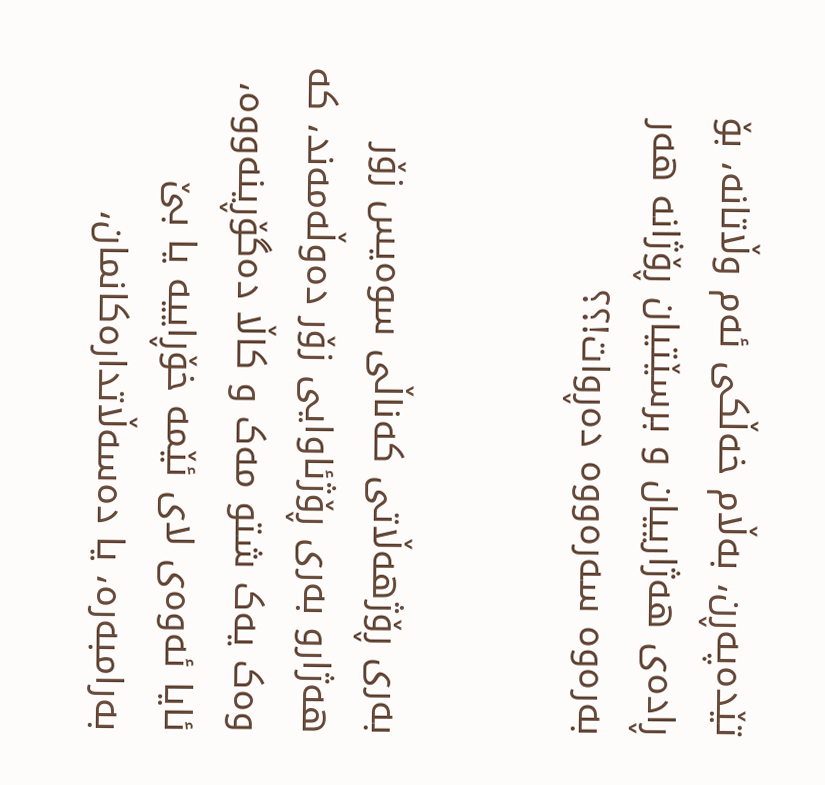تێدەپەڕن، بەڵام خەڵکی ئەم وڵاتانە، بۆ ڕادەی ھەژارییان و برسێتیان ڕۆژانە ھەر بەرەوە سەرەووە دەڕوات!؟؟


بەری ڕۆژھەڵاتی کەناڵی سوەیس زۆر ھەژارو بەری ڕۆژئاوایی زۆر دەوڵەمەند، کە وەک یەک شتو مەک و کاڵا دەگۆڕینەووە، ئایا ئەوەی لای ئێمە خۆڕاییە یا بێ بەرامبەرە، یا دەسەڵاتدارەکانمان،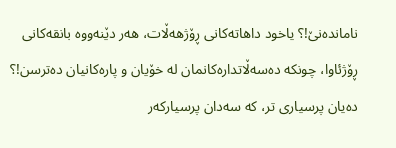ناماندەنێ!؟ یاخود داھاتەکانی ڕۆژھەڵات، ھەر دێنەووە بانقەکانی ڕۆژئاوا، چونکە دەسەڵاتدارەکانمان لە خۆیان و پارەکانیان دەترسن!؟ دەیان پرسیاری تر، کە سەدان پرسیارکەر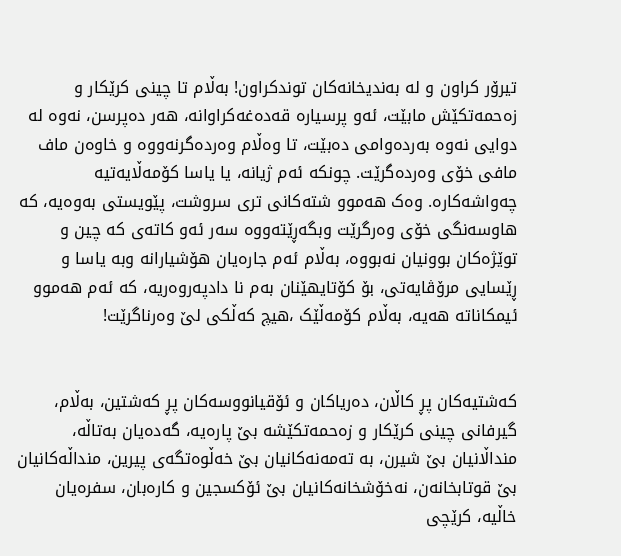تیرۆر کراون و لە بەندیخانەکان توندکراون! بەڵام تا چینی کرێکار و زەحمەتکێش مابێت، ئەو پرسیارە قەدەغەکراوانە، ھەر دەپرسن، نەوە لە دوایی نەوە بەردەوامی دەبێت، تا وەڵام وەردەگرنەووە و خاوەن ماف مافی خۆی وەردەگرێت. چونکە ئەم ژیانە، یا یاسا کۆمەڵایەتیە چەواشەکارە. وەک ھەموو شتەکانی تری سروشت، پێویستی بەوەیە، کە ھاوسەنگی خۆی وەرگرێت وبگەڕێتەووە سەر ئەو کاتەی کە چین و توێژەکان بوونیان نەبووە، بەڵام ئەم جارەیان ھۆشیارانە وبە یاسا و ڕێسایی مرۆڤایەتی، بۆ کۆتایھێنان بەم نا دادپەروەریە، کە ئەم ھەموو ئیمکاناتە ھەیە، بەڵام کۆمەڵێک ،ھیچ کەڵکی لێ وەرناگرێت!


کەشتیەکان پڕ کاڵان، دەریاکان و ئۆقیانووسەکان پڕ کەشتین، بەڵام، گیرفانی چینی کرێکار و زەحمەتکێشە بێ پارەیە، گەدەیان بەتاڵە، منداڵانیان بێ شیرن، بە تەمەنەکانیان بێ خەڵوەتگەی پیرین، منداڵەکانیان بێ قوتابخانەن، نەخۆشخانەکانیان بێ ئۆکسجین و کارەبان، سفرەیان خاڵیە، کرێچی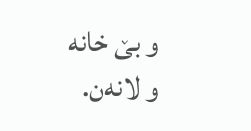و بێ خانە و لانەن.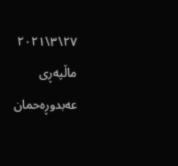٢٧\٣\٢٠٢١
ماڵپه‌ڕی عه‌بدوڕه‌حمان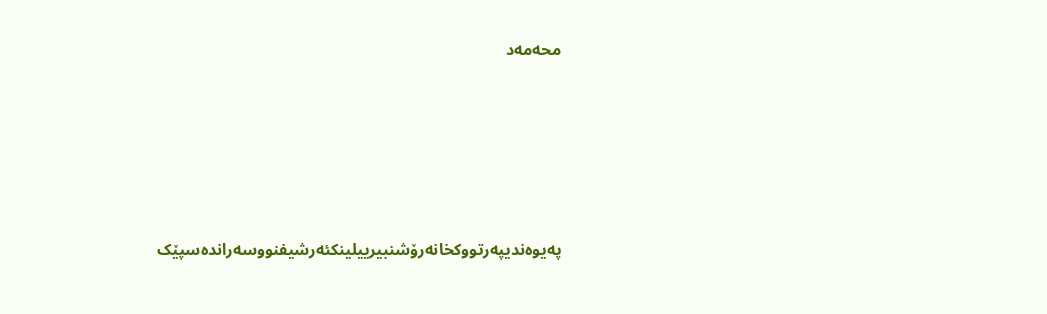محه‌مه‌د









په‌یوه‌ندیپه‌رتووکخانه‌رۆشنبیرییلینکئه‌رشیفنووسه‌رانده‌سپێک